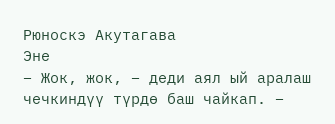Рюноскэ Акутагава
Эне
– Жок, жок, – деди аял ый аралаш чечкиндүү түрдө баш чайкап. –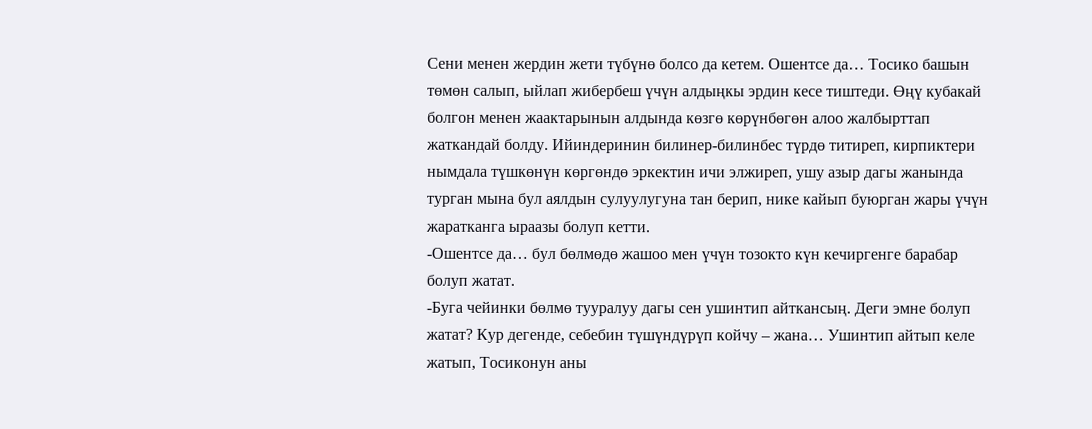Сени менен жердин жети түбүнө болсо да кетем. Ошентсе да… Тосико башын төмөн салып, ыйлап жибербеш үчүн алдыңкы эрдин кесе тиштеди. Өңү кубакай болгон менен жаактарынын алдында көзгө көрүнбөгөн алоо жалбырттап жаткандай болду. Ийиндеринин билинер-билинбес түрдө титиреп, кирпиктери нымдала түшкөнүн көргөндө эркектин ичи элжиреп, ушу азыр дагы жанында турган мына бул аялдын сулуулугуна тан берип, нике кайып буюрган жары үчүн жаратканга ыраазы болуп кетти.
-Ошентсе да… бул бөлмөдө жашоо мен үчүн тозокто күн кечиргенге барабар болуп жатат.
-Буга чейинки бөлмө тууралуу дагы сен ушинтип айткансың. Деги эмне болуп жатат? Кур дегенде, себебин түшүндүрүп койчу – жана… Ушинтип айтып келе жатып, Тосиконун аны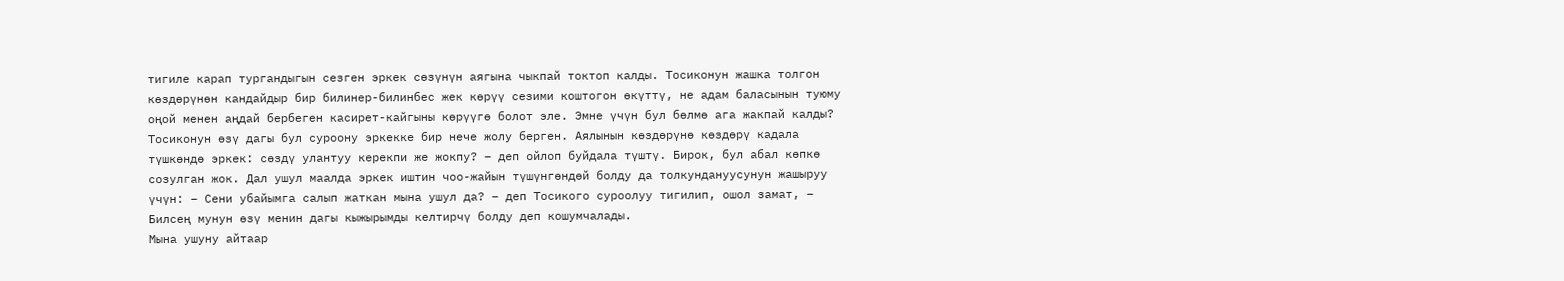тигиле карап тургандыгын сезген эркек сөзүнүн аягына чыкпай токтоп калды. Тосиконун жашка толгон көздөрүнөн кандайдыр бир билинер-билинбес жек көрүү сезими коштогон өкүттү, не адам баласынын туюму оңой менен аңдай бербеген касирет-кайгыны көрүүгө болот эле. Эмне үчүн бул бөлмө ага жакпай калды? Тосиконун өзү дагы бул суроону эркекке бир нече жолу берген. Аялынын көздөрүнө көздөрү кадала түшкөндө эркек: сөздү улантуу керекпи же жокпу? – деп ойлоп буйдала түштү. Бирок, бул абал көпкө созулган жок. Дал ушул маалда эркек иштин чоо-жайын түшүнгөндөй болду да толкундануусунун жашыруу үчүн: – Сени убайымга салып жаткан мына ушул да? – деп Тосикого суроолуу тигилип, ошол замат, – Билсең мунун өзү менин дагы кыжырымды келтирчү болду деп кошумчалады.
Мына ушуну айтаар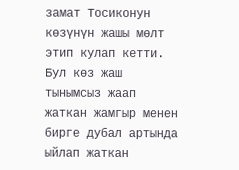замат Тосиконун көзүнүн жашы мөлт этип кулап кетти. Бул көз жаш тынымсыз жаап жаткан жамгыр менен бирге дубал артында ыйлап жаткан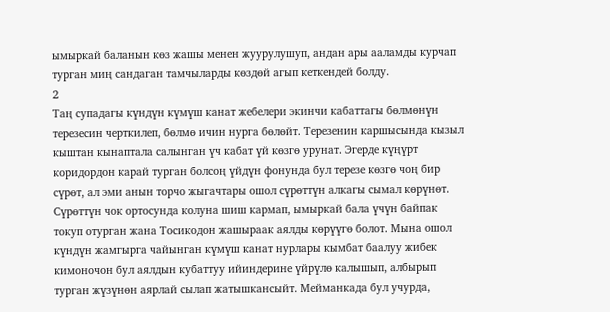ымыркай баланын көз жашы менен жуурулушуп, андан ары ааламды курчап турган миң сандаган тамчыларды көздөй агып кеткендей болду.
2
Таң супадагы күндүн күмүш канат жебелери экинчи кабаттагы бөлмөнүн терезесин черткилеп, бөлмө ичин нурга бөлөйт. Терезенин каршысында кызыл кыштан кынаптала салынган үч кабат үй көзгө урунат. Эгерде күңүрт коридордон карай турган болсоң үйдүн фонунда бул терезе көзгө чоң бир сүрөт, ал эми анын торчо жыгачтары ошол сүрөттүн алкагы сымал көрүнөт. Сүрөттүн чок ортосунда колуна шиш кармап, ымыркай бала үчүн байпак токуп отурган жана Тосикодон жашыраак аялды көрүүгө болот. Мына ошол күндүн жамгырга чайынган күмүш канат нурлары кымбат баалуу жибек кимоночон бул аялдын кубаттуу ийиндерине үйрүлө калышып, албырып турган жүзүнөн аярлай сылап жатышкансыйт. Мейманкада бул учурда,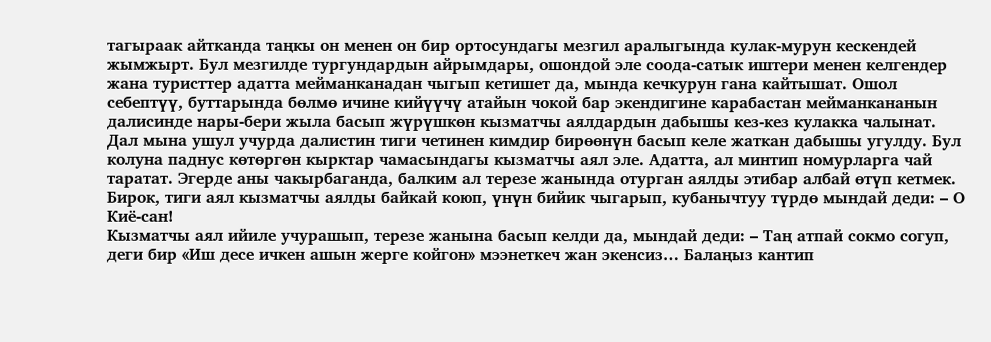тагыраак айтканда таңкы он менен он бир ортосундагы мезгил аралыгында кулак-мурун кескендей жымжырт. Бул мезгилде тургундардын айрымдары, ошондой эле соода-сатык иштери менен келгендер жана туристтер адатта мейманканадан чыгып кетишет да, мында кечкурун гана кайтышат. Ошол себептүү, буттарында бөлмө ичине кийүүчү атайын чокой бар экендигине карабастан мейманкананын далисинде нары-бери жыла басып жүрүшкөн кызматчы аялдардын дабышы кез-кез кулакка чалынат.
Дал мына ушул учурда далистин тиги четинен кимдир бирөөнүн басып келе жаткан дабышы угулду. Бул колуна паднус көтөргөн кырктар чамасындагы кызматчы аял эле. Адатта, ал минтип номурларга чай таратат. Эгерде аны чакырбаганда, балким ал терезе жанында отурган аялды этибар албай өтүп кетмек. Бирок, тиги аял кызматчы аялды байкай коюп, үнүн бийик чыгарып, кубанычтуу түрдө мындай деди: – О Киё-сан!
Кызматчы аял ийиле учурашып, терезе жанына басып келди да, мындай деди: – Таң атпай сокмо согуп, деги бир «Иш десе ичкен ашын жерге койгон» мээнеткеч жан экенсиз… Балаңыз кантип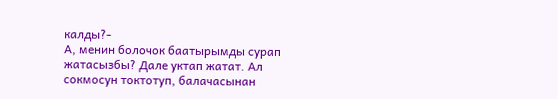калды?-
А, менин болочок баатырымды сурап жатасызбы? Дале уктап жатат. Ал сокмосун токтотуп, балачасынан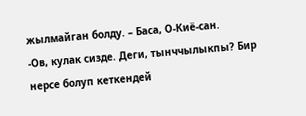жылмайган болду. – Баса, О-Киё-сан.
-Ов, кулак сизде. Деги, тынччылыкпы? Бир нерсе болуп кеткендей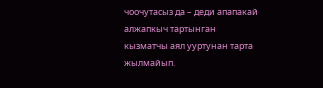чоочутасыз да – деди апапакай алжапкыч тартынган кызматчы аял ууртунан тарта жылмайып.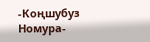-Коңшубуз Номура-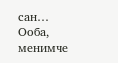сан… Ооба, менимче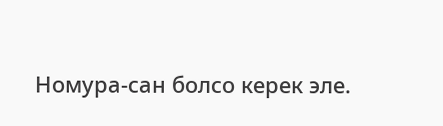Номура-сан болсо керек эле.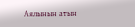Аялынын атын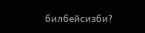билбейсизби?